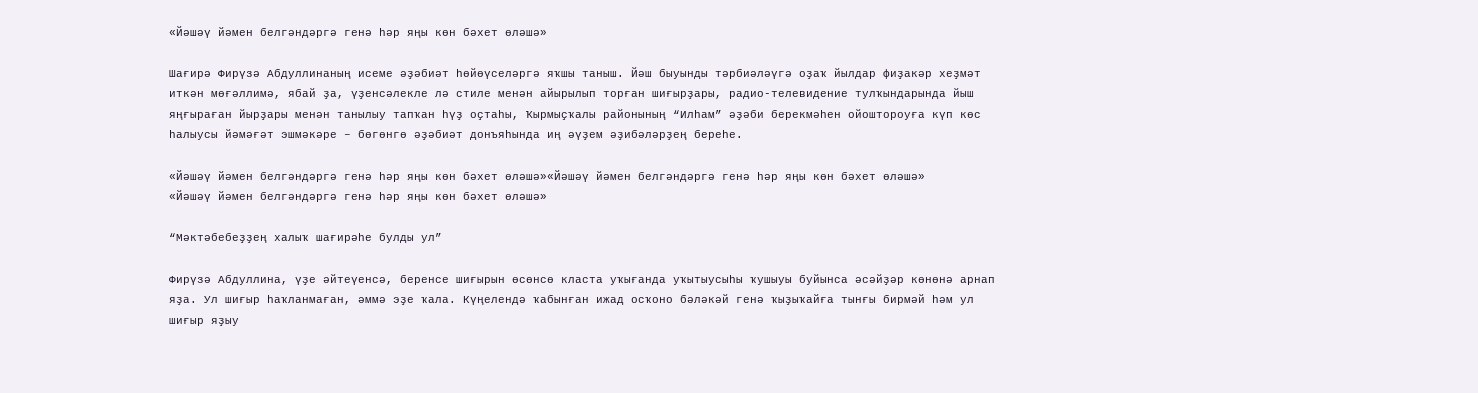«Йәшәү йәмен белгәндәргә генә һәр яңы көн бәхет өләшә»

Шағирә Фирүзә Абдуллинаның исеме әҙәбиәт һөйөүселәргә яҡшы таныш. Йәш быуынды тәрбиәләүгә оҙаҡ йылдар фиҙакәр хеҙмәт иткән мөғәллимә, ябай ҙа, үҙенсәлекле лә стиле менән айырылып торған шиғырҙары, радио-телевидение тулҡындарында йыш яңғыраған йырҙары менән танылыу тапҡан һүҙ оҫтаһы, Ҡырмыҫҡалы районының “Илһам” әҙәби берекмәһен ойоштороуға күп көс һалыусы йәмәғәт эшмәкәре – бөгөнгө әҙәбиәт донъяһында иң әүҙем әҙибәләрҙең береһе.

«Йәшәү йәмен белгәндәргә генә һәр яңы көн бәхет өләшә»«Йәшәү йәмен белгәндәргә генә һәр яңы көн бәхет өләшә»
«Йәшәү йәмен белгәндәргә генә һәр яңы көн бәхет өләшә»

“Мәктәбебеҙҙең халыҡ шағирәһе булды ул”

Фирүзә Абдуллина, үҙе әйтеүенсә, беренсе шиғырын өсөнсө класта уҡығанда уҡытыусыһы ҡушыуы буйынса әсәйҙәр көнөнә арнап яҙа. Ул шиғыр һаҡланмаған, әммә эҙе ҡала. Күңелендә ҡабынған ижад осҡоно бәләкәй генә ҡыҙыҡайға тынғы бирмәй һәм ул шиғыр яҙыу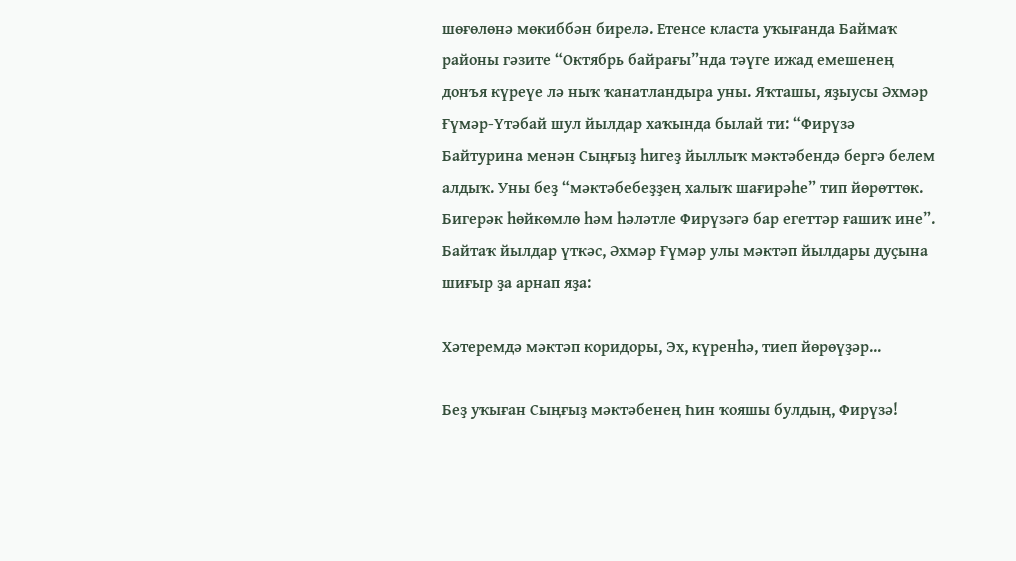шөғөлөнә мөкиббән бирелә. Етенсе класта уҡығанда Баймаҡ районы гәзите “Октябрь байрағы”нда тәүге ижад емешенең донъя күреүе лә ныҡ ҡанатландыра уны. Яҡташы, яҙыусы Әхмәр Ғүмәр-Үтәбай шул йылдар хаҡында былай ти: “Фирүзә Байтурина менән Сыңғыҙ һигеҙ йыллыҡ мәктәбендә бергә белем алдыҡ. Уны беҙ “мәктәбебеҙҙең халыҡ шағирәһе” тип йөрөттөк. Бигерәк һөйкөмлө һәм һәләтле Фирүзәгә бар егеттәр ғашиҡ ине”. Байтаҡ йылдар үткәс, Әхмәр Ғүмәр улы мәктәп йылдары дуҫына шиғыр ҙа арнап яҙа:

Хәтеремдә мәктәп коридоры, Эх, күренһә, тиеп йөрөүҙәр...

Беҙ уҡыған Сыңғыҙ мәктәбенең Һин ҡояшы булдың, Фирүзә!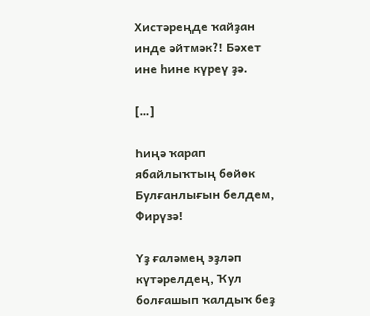Хистәреңде ҡайҙан инде әйтмәк?! Бәхет ине һине күреү ҙә.

[…]

Һиңә ҡарап ябайлыҡтың бөйөк Булғанлығын белдем, Фирүзә!

Үҙ ғаләмең эҙләп күтәрелдең, Ҡул болғашып ҡалдыҡ беҙ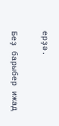ерҙә.

Беҙ барыбер ижад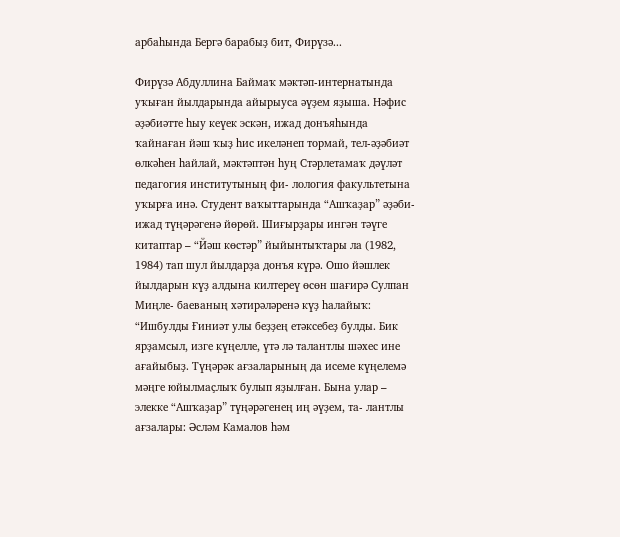арбаһында Бергә барабыҙ бит, Фирүзә...

Фирүзә Абдуллина Баймаҡ мәктәп-интернатында уҡыған йылдарында айырыуса әүҙем яҙыша. Нәфис әҙәбиәтте һыу кеүек эскән, ижад донъяһында ҡайнаған йәш ҡыҙ һис икеләнеп тормай, тел-әҙәбиәт өлкәһен һайлай, мәктәптән һуң Стәрлетамаҡ дәүләт педагогия институтының фи- лология факультетына уҡырға инә. Студент ваҡыттарында “Ашҡаҙар” әҙәби-ижад түңәрәгенә йөрөй. Шиғырҙары ингән тәүге китаптар – “Йәш көстәр” йыйынтыҡтары ла (1982, 1984) тап шул йылдарҙа донъя күрә. Ошо йәшлек йылдарын күҙ алдына килтереү өсөн шағирә Сулпан Миңле- баеваның хәтирәләренә күҙ һалайыҡ: “Ишбулды Ғиниәт улы беҙҙең етәксебеҙ булды. Бик ярҙамсыл, изге күңелле, үтә лә талантлы шәхес ине ағайыбыҙ. Түңәрәк ағзаларының да исеме күңелемә мәңге юйылмаҫлыҡ булып яҙылған. Бына улар – элекке “Ашҡаҙар” түңәрәгенең иң әүҙем, та- лантлы ағзалары: Әсләм Камалов һәм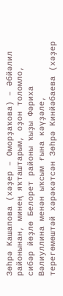Зөһрә Кашапова (хәҙер – Оморҙаҡова) – Әбйәлил районынан, минең яҡташтарым, оҙон толомло, сибәр йөҙлө Белорет районы ҡыҙы Фәриха Вәлиуллина менән ыҡсым ғына кәүҙәле, терегөмөштәй хәрәкәтсән Зөһрә Кинйәбаева (хәҙер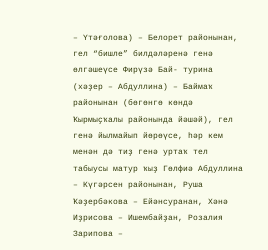– Үтәғолова) – Белорет районынан, гел “бишле” билдәләренә генә өлгәшеүсе Фирүзә Бай- турина (хәҙер – Абдуллина) – Баймаҡ районынан (бөгөнгө көндә Ҡырмыҫҡалы районында йәшәй), гел генә йылмайып йөрөүсе, һәр кем менән дә тиҙ генә уртаҡ тел табыусы матур ҡыҙ Гөлфиә Абдуллина – Күгәрсен районынан, Руша Ҡәҙербәкова – Ейәнсуранан, Хәнә Иҙрисова – Ишембайҙан, Розалия Зарипова –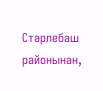Стәрлебаш районынан,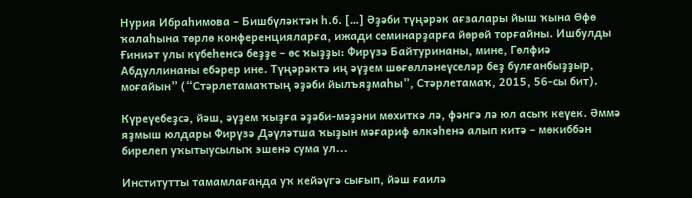Нурия Ибраһимова – Бишбүләктән һ.б. […] Әҙәби түңәрәк ағзалары йыш ҡына Өфө ҡалаһына төрлө конференцияларға, ижади семинарҙарға йөрөй торғайны. Ишбулды Ғиниәт улы күбеһенсә беҙҙе – өс ҡыҙҙы: Фирүзә Байтуринаны, мине, Гөлфиә Абдуллинаны ебәрер ине. Түңәрәктә иң әүҙем шөғөлләнеүселәр беҙ булғанбыҙҙыр, моғайын” (“Стәрлетамаҡтың әҙәби йылъяҙмаһы”, Стәрлетамаҡ, 2015, 56-сы бит).

Күреүебеҙсә, йәш, әүҙем ҡыҙға әҙәби-мәҙәни мөхиткә лә, фәнгә лә юл асыҡ кеүек. Әммә яҙмыш юлдары Фирүзә Дәүләтша ҡыҙын мәғариф өлкәһенә алып китә – мөкиббән бирелеп уҡытыусылыҡ эшенә сума ул...

Институтты тамамлағанда уҡ кейәүгә сығып, йәш ғаилә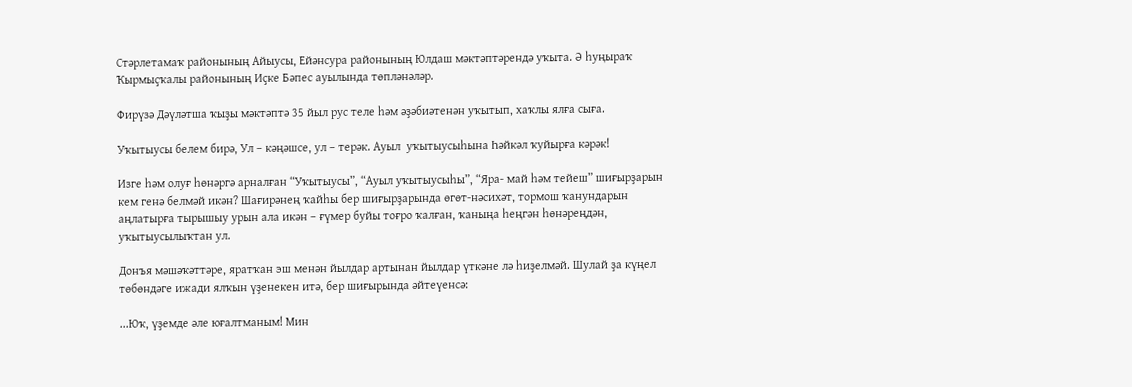Стәрлетамаҡ районының Айыусы, Ейәнсура районының Юлдаш мәктәптәрендә уҡыта. Ә һуңыраҡ Ҡырмыҫҡалы районының Иҫке Бәпес ауылында төпләнәләр.

Фирүзә Дәүләтша ҡыҙы мәктәптә 35 йыл рус теле һәм әҙәбиәтенән уҡытып, хаҡлы ялға сыға.

Уҡытыусы белем бирә, Ул – кәңәшсе, ул – терәк. Ауыл  уҡытыусыһына Һәйкәл ҡуйырға кәрәк!

Изге һәм олуғ һөнәргә арналған “Уҡытыусы”, “Ауыл уҡытыусыһы”, “Яра- май һәм тейеш” шиғырҙарын кем генә белмәй икән? Шағирәнең ҡайһы бер шиғырҙарында өгөт-нәсихәт, тормош ҡанундарын аңлатырға тырышыу урын ала икән – ғүмер буйы тоғро ҡалған, ҡаныңа һеңгән һөнәреңдән, уҡытыусылыҡтан ул.

Донъя мәшәҡәттәре, яратҡан эш менән йылдар артынан йылдар үткәне лә һиҙелмәй. Шулай ҙа күңел төбөндәге ижади ялҡын үҙенекен итә, бер шиғырында әйтеүенсә:

...Юҡ, үҙемде әле юғалтманым! Мин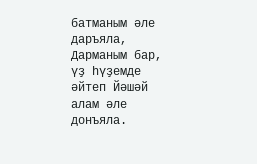батманым әле даръяла, Дарманым бар, үҙ һүҙемде әйтеп Йәшәй алам әле донъяла.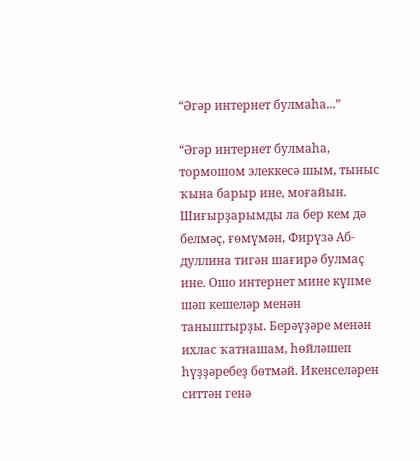“Әгәр интернет булмаһа...”

“Әгәр интернет булмаһа, тормошом элеккесә шым, тыныс ҡына барыр ине, моғайын. Шиғырҙарымды ла бер кем дә белмәҫ, ғөмүмән, Фирүзә Аб- дуллина тигән шағирә булмаҫ ине. Ошо интернет мине күпме шәп кешеләр менән таныштырҙы. Берәүҙәре менән ихлас ҡатнашам, һөйләшеп һүҙҙәребеҙ бөтмәй. Икенселәрен ситтән генә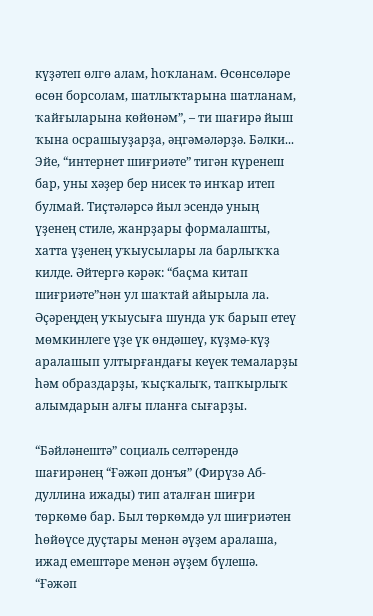күҙәтеп өлгө алам, һоҡланам. Өсөнсөләре өсөн борсолам, шатлыҡтарына шатланам, ҡайғыларына көйөнәм”, – ти шағирә йыш ҡына осрашыуҙарҙа, әңгәмәләрҙә. Бәлки... Эйе, “интернет шиғриәте” тигән күренеш бар, уны хәҙер бер нисек тә инҡар итеп булмай. Тиҫтәләрсә йыл эсендә уның үҙенең стиле, жанрҙары формалашты, хатта үҙенең уҡыусылары ла барлыҡҡа килде. Әйтергә кәрәк: “баҫма китап шиғриәте”нән ул шаҡтай айырыла ла. Әҫәреңдең уҡыусыға шунда уҡ барып етеү мөмкинлеге үҙе үк өндәшеү, күҙмә-күҙ аралашып ултырғандағы кеүек темаларҙы һәм образдарҙы, ҡыҫҡалыҡ, тапҡырлыҡ алымдарын алғы планға сығарҙы.

“Бәйләнештә” социаль селтәрендә шағирәнең “Ғәжәп донъя” (Фирүзә Аб- дуллина ижады) тип аталған шиғри төркөмө бар. Был төркөмдә ул шиғриәтен һөйөүсе дуҫтары менән әүҙем аралаша, ижад емештәре менән әүҙем бүлешә. “Ғәжәп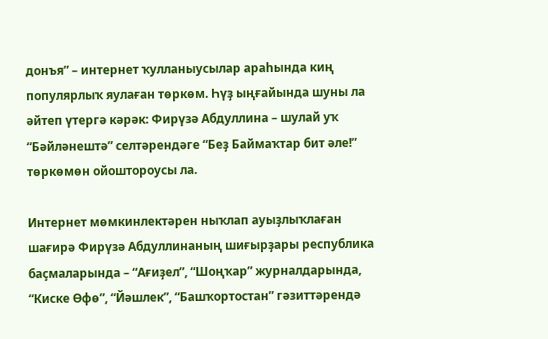донъя” – интернет ҡулланыусылар араһында киң популярлыҡ яулаған төркөм. Һүҙ ыңғайында шуны ла әйтеп үтергә кәрәк: Фирүзә Абдуллина – шулай уҡ “Бәйләнештә” селтәрендәге “Беҙ Баймаҡтар бит әле!” төркөмөн ойоштороусы ла.

Интернет мөмкинлектәрен ныҡлап ауыҙлыҡлаған шағирә Фирүзә Абдуллинаның шиғырҙары республика баҫмаларында – “Ағиҙел”, “Шоңҡар” журналдарында, “Киске Өфө”, “Йәшлек”, “Башҡортостан” гәзиттәрендә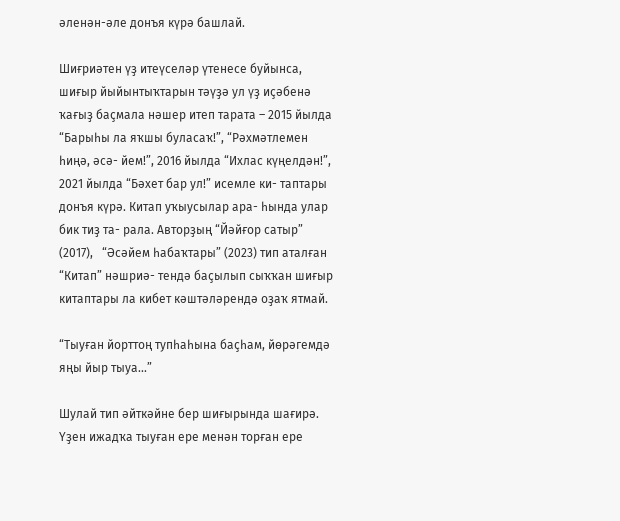әленән-әле донъя күрә башлай.

Шиғриәтен үҙ итеүселәр үтенесе буйынса, шиғыр йыйынтыҡтарын тәүҙә ул үҙ иҫәбенә ҡағыҙ баҫмала нәшер итеп тарата – 2015 йылда “Барыһы ла яҡшы буласаҡ!”, “Рәхмәтлемен һиңә, әсә- йем!”, 2016 йылда “Ихлас күңелдән!”, 2021 йылда “Бәхет бар ул!” исемле ки- таптары донъя күрә. Китап уҡыусылар ара- һында улар бик тиҙ та- рала. Авторҙың “Йәйғор сатыр”   (2017),   “Әсәйем һабаҡтары” (2023) тип аталған “Китап” нәшриә- тендә баҫылып сыҡҡан шиғыр китаптары ла кибет кәштәләрендә оҙаҡ ятмай.

“Тыуған йорттоң тупһаһына баҫһам, йөрәгемдә яңы йыр тыуа...”

Шулай тип әйткәйне бер шиғырында шағирә. Үҙен ижадҡа тыуған ере менән торған ере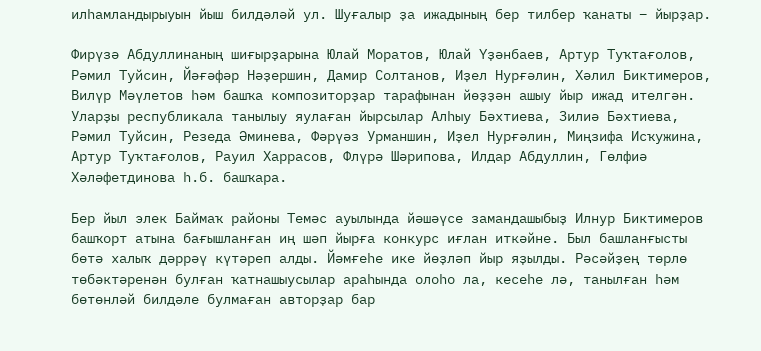илһамландырыуын йыш билдәләй ул. Шуғалыр ҙа ижадының бер тилбер ҡанаты – йырҙар.

Фирүзә Абдуллинаның шиғырҙарына Юлай Моратов, Юлай Үҙәнбаев, Артур Туҡтағолов, Рәмил Туйсин, Йәғәфәр Нәҙершин, Дамир Солтанов, Иҙел Нурғәлин, Хәлил Биктимеров, Вилүр Мәүлетов һәм башҡа композиторҙар тарафынан йөҙҙән ашыу йыр ижад ителгән. Уларҙы республикала танылыу яулаған йырсылар Алһыу Бәхтиева, Зилиә Бәхтиева, Рәмил Туйсин, Резеда Әминева, Фәрүәз Урманшин, Иҙел Нурғәлин, Миңзифа Исҡужина, Артур Туҡтағолов, Рауил Харрасов, Флүрә Шәрипова, Илдар Абдуллин, Гөлфиә Хәләфетдинова һ.б. башҡара.

Бер йыл элек Баймаҡ районы Темәс ауылында йәшәүсе замандашыбыҙ Илнур Биктимеров башҡорт атына бағышланған иң шәп йырға конкурс иғлан иткәйне. Был башланғысты бөтә халыҡ дәррәү күтәреп алды. Йәмғеһе ике йөҙләп йыр яҙылды. Рәсәйҙең төрлө төбәктәренән булған ҡатнашыусылар араһында олоһо ла, кесеһе лә, танылған һәм бөтөнләй билдәле булмаған авторҙар бар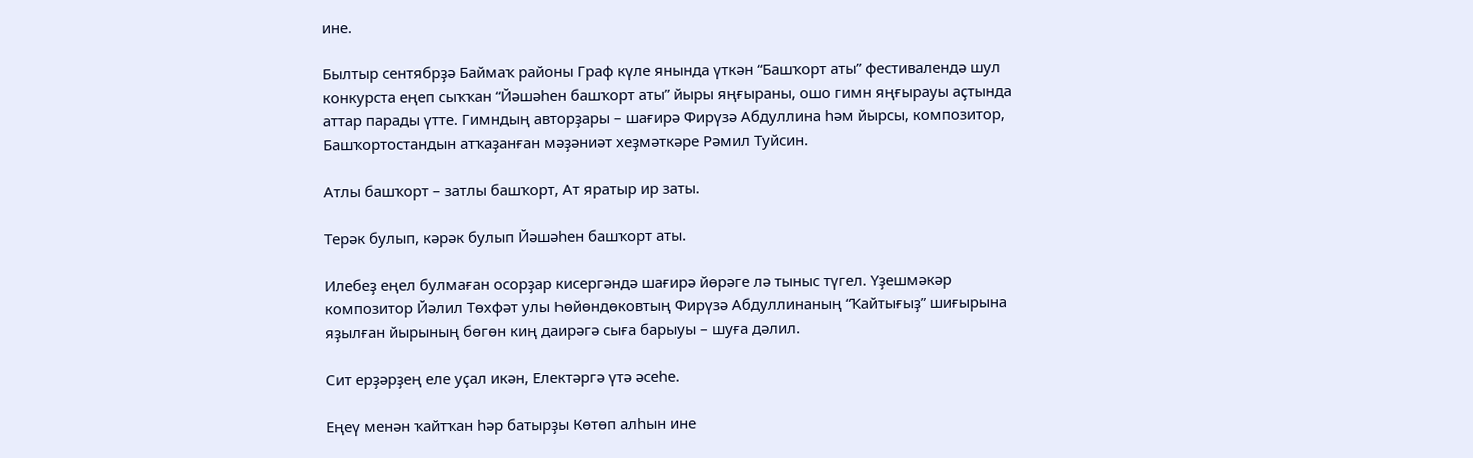ине.

Былтыр сентябрҙә Баймаҡ районы Граф күле янында үткән “Башҡорт аты” фестивалендә шул конкурста еңеп сыҡҡан “Йәшәһен башҡорт аты” йыры яңғыраны, ошо гимн яңғырауы аҫтында аттар парады үтте. Гимндың авторҙары – шағирә Фирүзә Абдуллина һәм йырсы, композитор, Башҡортостандын атҡаҙанған мәҙәниәт хеҙмәткәре Рәмил Туйсин.

Атлы башҡорт – затлы башҡорт, Ат яратыр ир заты.

Терәк булып, кәрәк булып Йәшәһен башҡорт аты.

Илебеҙ еңел булмаған осорҙар кисергәндә шағирә йөрәге лә тыныс түгел. Үҙешмәкәр композитор Йәлил Төхфәт улы Һөйөндөковтың Фирүзә Абдуллинаның “Ҡайтығыҙ” шиғырына яҙылған йырының бөгөн киң даирәгә сыға барыуы – шуға дәлил.

Сит ерҙәрҙең еле уҫал икән, Електәргә үтә әсеһе.

Еңеү менән ҡайтҡан һәр батырҙы Көтөп алһын ине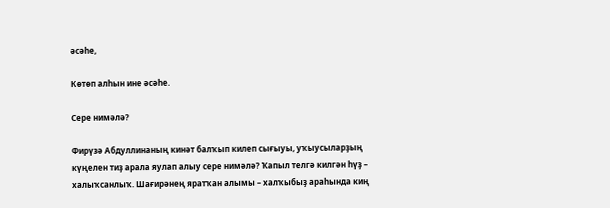әсәһе,

Көтөп алһын ине әсәһе.

Сере нимәлә?

Фирүзә Абдуллинаның кинәт балҡып килеп сығыуы, уҡыусыларҙың күңелен тиҙ арала яулап алыу сере нимәлә? Ҡапыл телгә килгән һүҙ – халыҡсанлыҡ. Шағирәнең яратҡан алымы – халҡыбыҙ араһында киң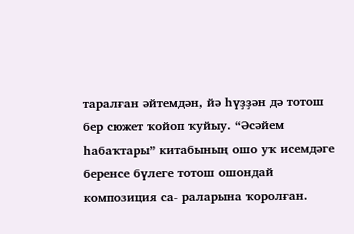таралған әйтемдән, йә һүҙҙән дә тотош бер сюжет ҡойоп ҡуйыу. “Әсәйем һабаҡтары” китабының ошо уҡ исемдәге беренсе бүлеге тотош ошондай композиция са- раларына ҡоролған.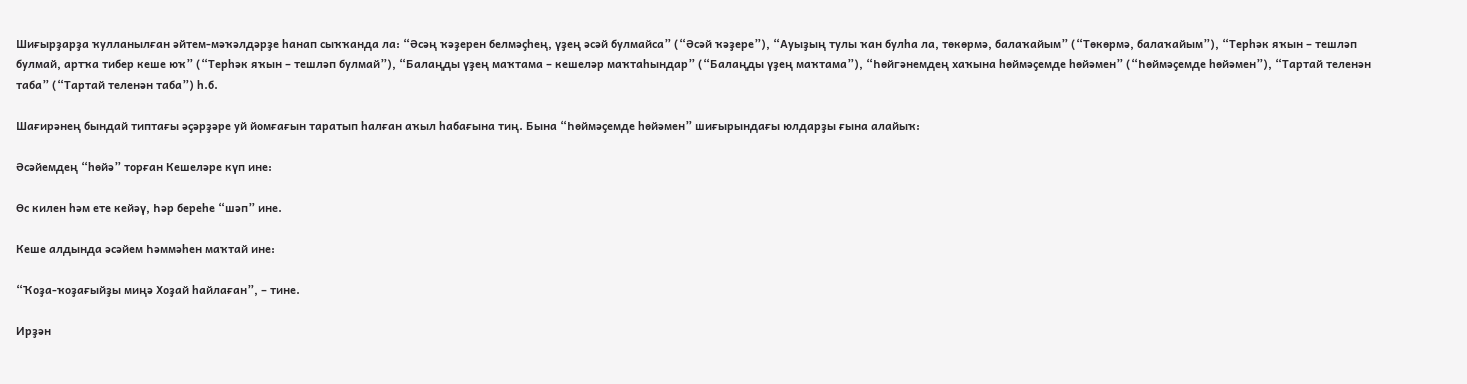Шиғырҙарҙа ҡулланылған әйтем-мәҡәлдәрҙе һанап сыҡҡанда ла: “Әсәң ҡәҙерен белмәҫһең, үҙең әсәй булмайса” (“Әсәй ҡәҙере”), “Ауыҙың тулы ҡан булһа ла, төкөрмә, балаҡайым” (“Төкөрмә, балаҡайым”), “Терһәк яҡын – тешләп булмай, артҡа тибер кеше юҡ” (“Терһәк яҡын – тешләп булмай”), “Балаңды үҙең маҡтама – кешеләр маҡтаһындар” (“Балаңды үҙең маҡтама”), “Һөйгәнемдең хаҡына һөймәҫемде һөйәмен” (“Һөймәҫемде һөйәмен”), “Тартай теленән таба” (“Тартай теленән таба”) һ.б.

Шағирәнең бындай типтағы әҫәрҙәре уй йомғағын таратып һалған аҡыл һабағына тиң. Бына “Һөймәҫемде һөйәмен” шиғырындағы юлдарҙы ғына алайыҡ:

Әсәйемдең “һөйә” торған Кешеләре күп ине:

Өс килен һәм ете кейәү, Һәр береһе “шәп” ине.

Кеше алдында әсәйем Һәммәһен маҡтай ине:

“Ҡоҙа-ҡоҙағыйҙы миңә Хоҙай һайлаған”, – тине.

Ирҙән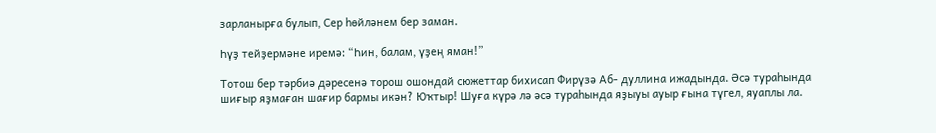зарланырға булып, Сер һөйләнем бер заман.

Һүҙ тейҙермәне иремә: “Һин, балам, үҙең яман!”

Тотош бер тәрбиә дәресенә торош ошондай сюжеттар бихисап Фирүзә Аб- дуллина ижадында. Әсә тураһында шиғыр яҙмаған шағир бармы икән? Юҡтыр! Шуға күрә лә әсә тураһында яҙыуы ауыр ғына түгел, яуаплы ла.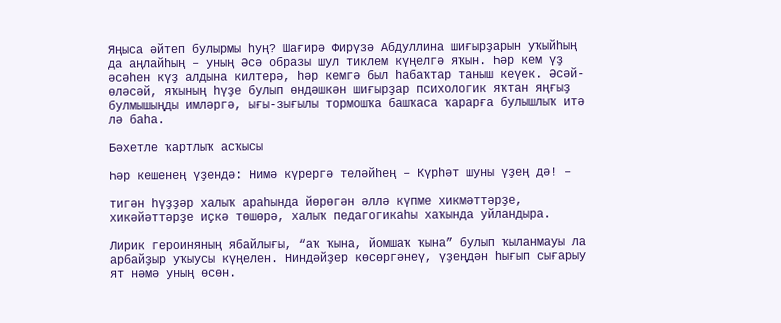Яңыса әйтеп булырмы һуң? Шағирә Фирүзә Абдуллина шиғырҙарын уҡыйһың да аңлайһың – уның Әсә образы шул тиклем күңелгә яҡын. Һәр кем үҙ әсәһен күҙ алдына килтерә, һәр кемгә был һабаҡтар таныш кеүек. Әсәй-өләсәй, яҡының һүҙе булып өндәшкән шиғырҙар психологик яҡтан яңғыҙ булмышыңды имләргә, ығы-зығылы тормошҡа башҡаса ҡарарға булышлыҡ итә лә баһа.

Бәхетле ҡартлыҡ асҡысы

Һәр кешенең үҙендә: Нимә күрергә теләйһең – Күрһәт шуны үҙең дә! –

тигән һүҙҙәр халыҡ араһында йөрөгән әллә күпме хикмәттәрҙе, хикәйәттәрҙе иҫкә төшөрә, халыҡ педагогикаһы хаҡында уйландыра.

Лирик героиняның ябайлығы, “аҡ ҡына, йомшаҡ ҡына” булып ҡыланмауы ла арбайҙыр уҡыусы күңелен. Ниндәйҙер көсөргәнеү, үҙеңдән һығып сығарыу ят нәмә уның өсөн.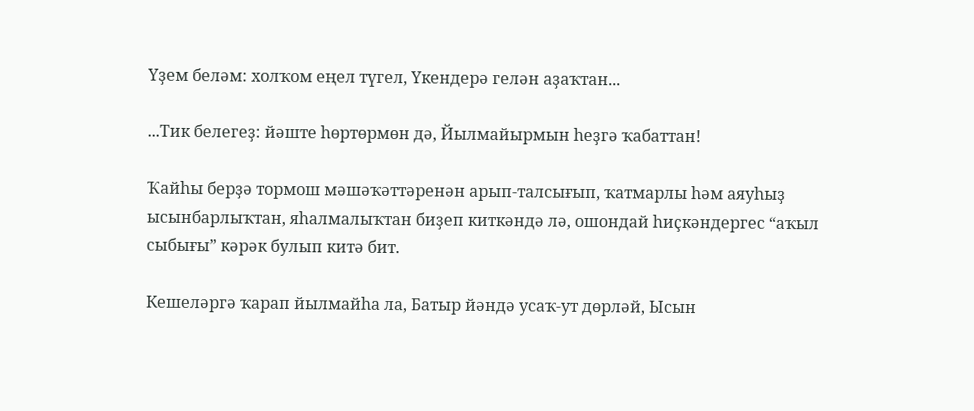Үҙем беләм: холҡом еңел түгел, Үкендерә гелән аҙаҡтан...

...Тик белегеҙ: йәште һөртөрмөн дә, Йылмайырмын һеҙгә ҡабаттан!

Ҡайһы берҙә тормош мәшәҡәттәренән арып-талсығып, ҡатмарлы һәм аяуһыҙ ысынбарлыҡтан, яһалмалыҡтан биҙеп киткәндә лә, ошондай һиҫкәндергес “аҡыл сыбығы” кәрәк булып китә бит.

Кешеләргә ҡарап йылмайһа ла, Батыр йәндә усаҡ-ут дөрләй, Ысын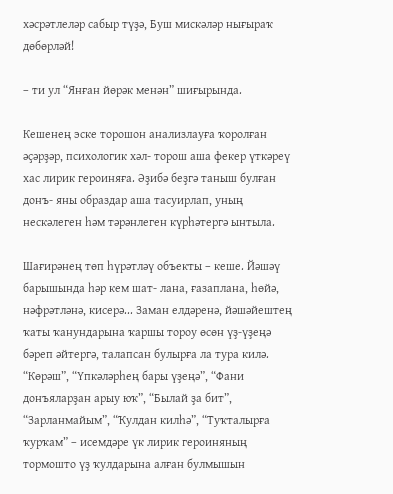хәсрәтлеләр сабыр түҙә, Буш мискәләр нығыраҡ дөбөрләй!

– ти ул “Янған йөрәк менән” шиғырында.

Кешенең эске торошон анализлауға ҡоролған әҫәрҙәр, психологик хәл- торош аша фекер үткәреү хас лирик героиняға. Әҙибә беҙгә таныш булған донъ- яны образдар аша тасуирлап, уның нескәлеген һәм тәрәнлеген күрһәтергә ынтыла.

Шағирәнең төп һүрәтләү объекты – кеше. Йәшәү барышында һәр кем шат- лана, ғазаплана, һөйә, нәфрәтләнә, кисерә... Заман елдәренә, йәшәйештең ҡаты ҡанундарына ҡаршы тороу өсөн үҙ-үҙеңә бәреп әйтергә, талапсан булырға ла тура килә. “Көрәш”, “Үпкәләрһең бары үҙеңә”, “Фани донъяларҙан арыу юҡ”, “Былай ҙа бит”, “Зарланмайым”, “Ҡулдан килһә”, “Туҡталырға ҡурҡам” – исемдәре үк лирик героиняның тормошто үҙ ҡулдарына алған булмышын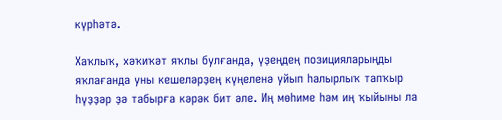күрһәтә.

Хаҡлыҡ, хәҡиҡәт яҡлы булғанда, үҙеңдең позицияларыңды яҡлағанда уны кешеләрҙең күңеленә уйып һалырлыҡ тапҡыр һүҙҙәр ҙә табырға кәрәк бит әле. Иң мөһиме һәм иң ҡыйыны ла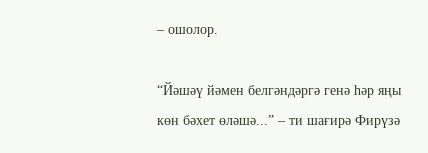– ошолор.

“Йәшәү йәмен белгәндәргә генә һәр яңы көн бәхет өләшә...” – ти шағирә Фирүзә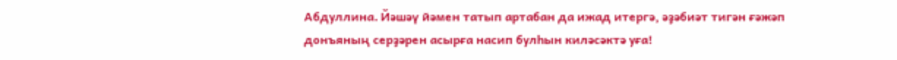Абдуллина. Йәшәү йәмен татып артабан да ижад итергә, әҙәбиәт тигән ғәжәп донъяның серҙәрен асырға насип булһын киләсәктә уға!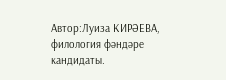Автор:Луиза КИРӘЕВА, филология фәндәре кандидаты.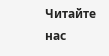Читайте нас